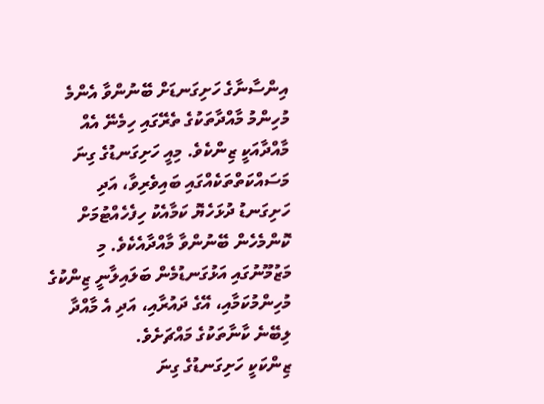އިންސާނާގެ ހަށިގަނޑަށް ބޭނުންވާ އެންމެ މުހިންމު މާއްދާތަކުގެ ތެރޭގައި ހިމެނޭ އެއް މާއްދާއަކީ ޒިންކެވެ. މިއީ ހަށިގަނޑުގެ ގިނަ މަސައްކަތްތަކެއްގައި ބައިވެރިވާ، އަދި ހަށިގަނޑު ދުޅަހެޔޮ ކަމާއެކު ހިފެހެއްޓުމަށް ކޮންމެހެން ބޭނުންވާ މާއްދާއެކެވެ. މި މަޒުމޫނުގައި އަޅުގަނޑުމެން ބަލައިލާނީ ޒިންކުގެ މުހިންމުކަމާއި، އޭގެ ދައުރާއި، އަދި އެ މާއްދާ ލިބޭނެ ކާނާތަކުގެ މައްޗަށެވެ.
ޒިންކަކީ ހަށިގަނޑުގެ ގިނަ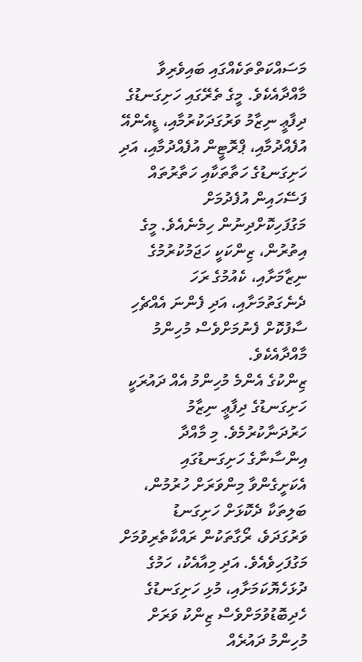މަސައްކަތްތަކެއްގައި ބައިވެރިވާ މާއްދާއެކެވެ. މީގެ ތެރޭގައި ހަށިގަނޑުގެ ދިފާޢީ ނިޒާމު ވަރުގަދަކުރުމާއި، ޑީއެންއޭ އުފެއްދުމާއި، ޕްރޮޓީން އުފެއްދުމާއި، އަދި ހަށިގަނޑުގެ ހަތާތަކާއި ހަތާރުތައް ފަސޭހައިން އުފެދުމަށް މަގުފަހިކޮށްދިނުން ހިމެނެއެވެ. މީގެ އިތުރުން، ޒިންކަކީ ހަޖަމުކުރުމުގެ ނިޒާމަށާއި، ކެއުމުގެ ރަހަ ދެނެގަތުމަށާއި، އަދި ފެންނަ އެއްޗެހި ސާފުކޮށް ފެނުމަށްވެސް މުހިންމު މާއްދާއެކެވެ.
ޒިންކުގެ އެންމެ މުހިންމު އެއް ދައުރަކީ ހަށިގަނޑުގެ ދިފާޢީ ނިޒާމު ހަރުދަނާކުރުމެވެ. މި މާއްދާ އިންސާނާގެ ހަށިގަނޑުގައި އެކަށީގެންވާ މިންވަރަށް ހުރުމުން، ބަލިތަކާ ދެކޮޅަށް ހަށިގަނޑު ވަރުގަދަވެ، ރޯގާތަކުން ރައްކާތެރިވުމަށް މަގުފަހިވެއެވެ. އަދި މިއާއެކު، ހަމުގެ ދުޅަހެޔޮކަމަށާއި، މުޅި ހަށިގަނޑުގެ ހެދިބޮޑުވުމަށްވެސް ޒިންކު ވަރަށް މުހިންމު ދައުރެއް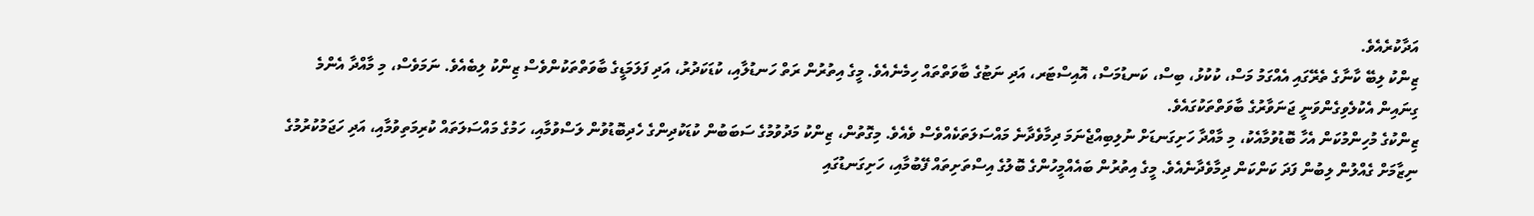އަދާކުރެއެވެ.
ޒިންކު ލިބޭ ކާނާގެ ތެރޭގައި އެއްގަމު މަސް، ކުކުޅު، ބިސް، ކަނޑުމަސް، އޮއިސްޓަރ، އަދި ނަޓުގެ ބާވަތްތައް ހިމެނެއެވެ. މީގެ އިތުރުން ރަތް ހަނޑުލާއި، ކުޑަކަދުރު، އަދި ފަލަމަޑީގެ ބާވަތްތަކުންވެސް ޒިންކު ލިބެއެވެ. ނަމަވެސް، މި މާއްދާ އެންމެ ގިނައިން އެކުލެވިގެންވަނީ ޖަނަވާރުގެ ބާވަތްތަކުގައެވެ.
ޒިންކުގެ މުހިންމުކަން އެހާ ބޮޑުވުމާއެކު، މި މާއްދާ ހަށިގަނޑަށް ނުލިބިއްޖެނަމަ ދިމާވެދާނެ މައްސަލަތަކެއްވެސް ވެއެވެ. މިގޮތުން، ޒިންކު މަދުވުމުގެ ސަބަބުން ކުޑަކުދިންގެ ހެދިބޮޑުވުން ލަސްވުމާއި، ހަމުގެ މައްސަލަތައް ކުރިމަތިވުމާއި، އަދި ހަޖަމުކުރުމުގެ ނިޒާމަށް ގެއްލުން ލިބުން ފަދަ ކަންކަން ދިމާވެދާނެއެވެ. މީގެ އިތުރުން ބައެއްމީހުންގެ ބޮލުގެ އިސްތަށިތައް ފޭބުމާއި، ހަށިގަނޑުގައި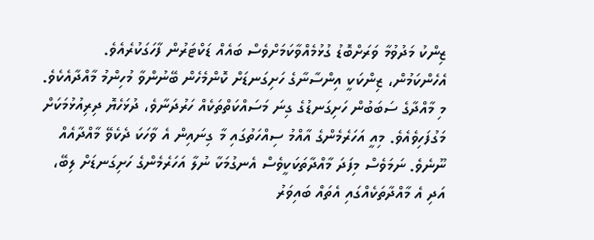ޒިންކު މަދުވުމާ ވަރަށްބޮޑު ގުޅުމެއްވާކަމަށްވެސް ބައެއް ޑަކްޓަރުން ފާހަގަކުރެއެވެ.
އެހެންކަމުން، ޒިންކަކީ އިންސާނާގެ ހަށިގަނޑަށް ކޮންމެހެން ބޭނުންވާ މުހިންމު މާއްދާއެކެވެ. މި މާއްދާގެ ސަބަބުން ހަށިގަނޑުގެ ގިނަ މަސައްކަތްތަކެއް ހަރުދަނާވެ، ދުޅަހެޔޮ ދިރިއުޅުމަކަށް މަގުފަހިވެއެވެ. މިއީ އަހަރެމެންގެ އާއްމު ސިއްހަތުގައި މާ ގިނައިން އެ ވާހަކަ ދެކެވޭ މާއްދާއެއް ނޫނެވެ. ނަމަވެސް މިފަދަ މާއްދާތަކަކީވެސް އެނގުމަކާ ނުލާ އަހަރެމެންގެ ހަށިގަނޑަށް ލިބޭ، އަދި އެ މާއްދާތަކެއްގައި އެތައް ބައިވަރު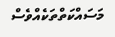މަސައްކަތްތަކެއްވެސް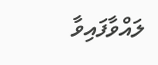ލައްވާފައިވާ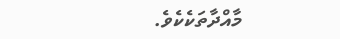މާއްދާތަކެކެވެ.